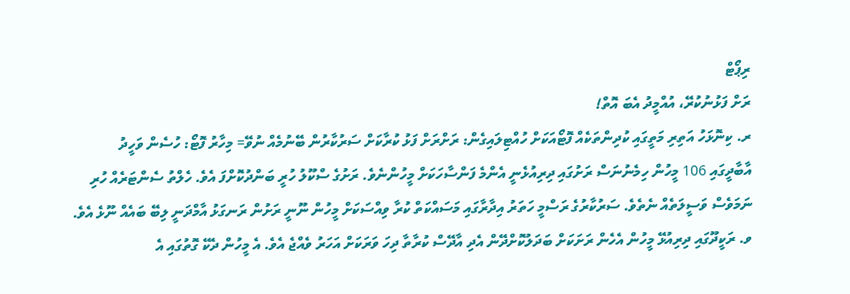ރިޕޯޓް
ރަށް ފަޅުނުކުރޭ، އުއްމީދު އެބަ އޮތް!
ރ. ކިނޮޅަހު އަތިރި މަތީގައި ކުދިންތަކެއް ފޮޓޯއަކަށް ހުއްޓިލައިގެން: ރަށްރަށް ފަޅު ކުރާކަށް ސަރުކާރުން ބޭނުމެއް ނުވޭ= މިހާރު ފޮޓޯ: ހުސެން ވަހީދު
އާބާދީގައި 106 މީހުން ހިމެނުނަސް ރަށުގައި ދިރިއުޅެނީ އެންމެ ފަންސާހަކަށް މީހުންނެވެ. ރަށުގެ ސްކޫލު ހުރީ ބަންދުކޮށްފަ އެވެ. ހެލްތު ސެންޓަރެއް ހުރި ނަމަވެސް ވަސީލަތެއް ނެތެވެ. ސަރުކާރުގެ ރަސްމީ ހަތަރު އިދާރާގައި މަސައްކަތް ކުރާ ވިއްސަކަށް މީހުން ނޫނީ ރަށުން ރަނގަޅު އާމްދަނީ ލިބޭ ބައެއް ނޫޅެ އެވެ.
ވ. ރަކީދޫގައި ދިރިއުޅޭ މީހުން އެހެން ރަށަކަށް ބަދަލުކޮށްދޭން އެދި އާދޭސް ކުރާތާ ދިހަ ވަރަކަށް އަހަރު ވެއްޖެ އެވެ. އެ މީހުން ދެކޭ ގޮތުގައި އެ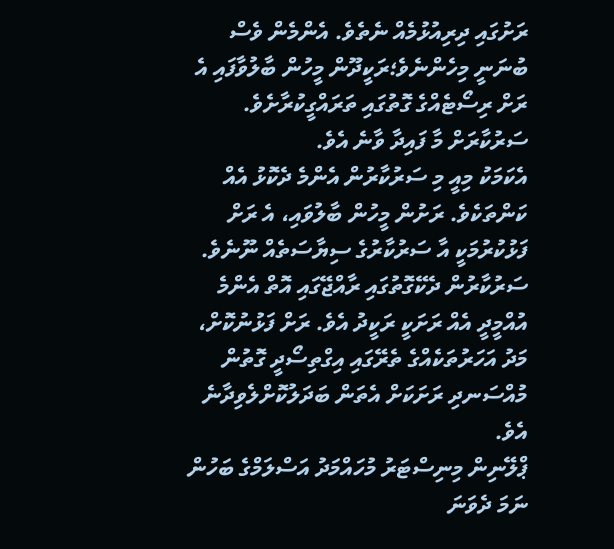ރަށުގައި ދިރިއުޅުމެއް ނެތެވެ. އެންމެން ވެސް ބުނަނީ މިހެންނެވެ؛ރަކީދޫން މީހުން ބާލުވާފައި އެ ރަށް ރިސޯޓެއްގެ ގޮތުގައި ތަރައްގީކުރާށެވެ. ސަރުކާރަށް މާ ފައިދާ ވާނެ އެވެ.
އެކަމަކު މިއީ މި ސަރުކާރުން އެންމެ ދެކޮޅު އެއް ކަންތަކެވެ. ރަށުން މީހުން ބާލުވައި، އެ ރަށް ފަޅުކުރުމަކީ އާ ސަރުކާރުގެ ސިޔާސަތެއް ނޫނެވެ. ސަރުކާރުން ދެކޭގޮތުގައި ރާއްޖޭގައި އޮތް އެންމެ އުއްމީދީ އެއް ރަށަކީ ރަކީދު އެވެ. ރަށް ފަޅުނުކޮށް، މަދު އަހަރުތަކެއްގެ ތެރޭގައި އިގްތިސޯދީ ގޮތުން މުއްސަނދި ރަށަކަށް އެތަން ބަދަލުކޮށްލެވިދާނެ އެވެ.
ޕްލޭނިން މިނިސްޓަރު މުހައްމަދު އަސްލަމްގެ ބަހުން ނަމަ ދެވަނަ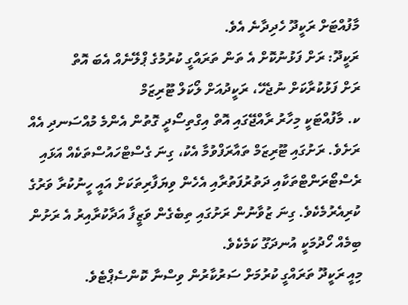މާފުއްޓަށް ރަކީދޫ ހެދިދާނެ އެވެ.
ރަކީދޫ: ރަށް ފަޅުނުކޮށް އެ ތަން ތަރައްގީ ކުރުމުގެ ޕްލޭނެއް އެބަ އޮތް
ރަށް ފަޅުކުރާކަށް ނުޖެހޭ، ރަކީދުއަށް ލޯކަލް ޓޫރިޒަމް
ކ. މާފުއްޓަކީ މިހާރު ރާއްޖޭގައި އޮތް އިގްތިސޯދީ ގޮތުން އެންމެ މުއްސަނދި އެއް ރަށެވެ. ރަށުގައި ޓޫރިޒަމް ތައާރަފްވުމާ އެކު، ގިނަ ގެސްޓްހައުސްތަކެއް އަޅައި ރެސްޓޯރަންޓްތަކާއި ދަތުރުފަތުރާއި އެހެން ވިޔަފާރިތަކަށް އައީ ހީނުކުރާ ވަރުގެ ކުރިއެރުމެކެވެ. ގިނަ ޒުވާނުން ރަށުގައި ތިބެގެން ވަޒީފާ އަދާކުރާއިރު އެ ރަށުން ބިމެއް ހޯދުމަކީ އުނދަގޫ ކަމެކެވެ.
މިއީ ރަކީދޫ ތަރައްގީ ކުރުމަށް ސަރުކާރުން ވިސްނާ ކޮންސެޕްޓެވެ.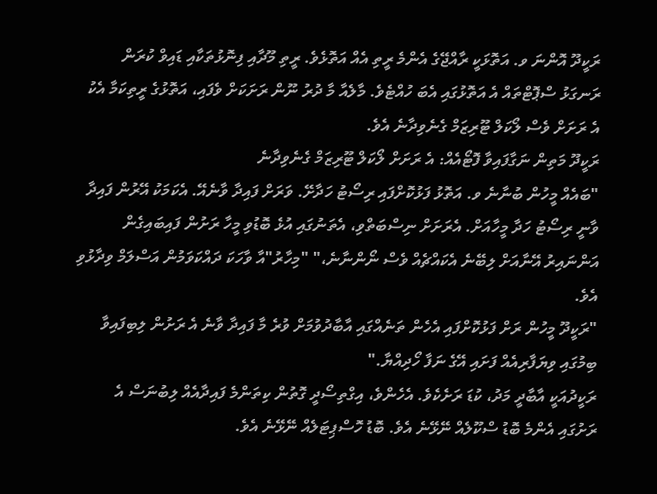ރަކީދޫ އޮންނަ ވ. އަތޮޅަކީ ރާއްޖޭގެ އެންމެ ރީތި އެއް އަތޮޅެވެ. ރީތި މޫދާއި ފިނޮޅުތަކާއި ޑައިވް ކުރަން ރަނގަޅު ސްޕޮޓްތައް އެ އަތޮޅުގައި އެބަ ހުއްޓެވެ. މާލެއާ މާ ދުރު ނޫން ރަށަކަށް ވެފައި، އަތޮޅުގެ ރީތިކަމާ އެކު އެ ރަށަށް ވެސް ލޯކަލް ޓޫރިޒަމް ގެނެވިދާނެ އެވެ.
ރަކީދޫ މަތިން ނަގާފައިވާ ފޮޓޯއެއް: އެ ރަށަށް ލޯކަލް ޓޫރިޒަމް ގެނެވިދާނެ
"ބައެއް މީހުން ބުނާނެ ވ. އަތޮޅު ފަޅުކޮށްފައި ރިސޯޓު ހަދާށޭ. ވަރަށް ފައިދާ ވާނެއޭ. އެކަމަކު އޭރުން ފައިދާ ވާނީ ރިސޯޓު ހަދާ މީހާއަށް. އެރަށަށް ނިސްބަތްވި، އެތަނުގައި އުޅެ ބޮޑުވި މީހާ ރަށުން ފައިބައިގެން އަންނައިރު އޭނާއަށް ލިބޭނެ އެކައްޗެއް ވެސް ނޯންނާނެ،" "މިހާރު"އާ ވާހަކަ ދައްކަވަމުން އަސްލަމް ވިދާޅުވި އެވެ.
"ރަކީދޫ މީހުން ރަށް ފަޅުކޮށްފައި އެހެން ތަނެއްގައި އާބާދުވުމަށް ވުރެ މާ ފައިދާ ވާނެ އެ ރަށުން ލިބިފައިވާ ބިމުގައި ވިޔަފާރިއެއް ފަށައި އޭގެ ނަފާ ހޯދިއްޔާ."
ރަކީދުއަކީ އާބާދީ މަދު، ކުޑަ ރަށެކެވެ. އެހެންވެ، އިގްތިސޯދީ ގޮތުން ކިތަންމެ ފައިދާއެއް ލިބުނަސް އެ ރަށުގައި އެންމެ ބޮޑު ސްކޫލެއް ނޭޅޭނެ އެވެ. ބޮޑު ހޮސްޕިޓަލެއް ނޭޅޭނެ އެވެ.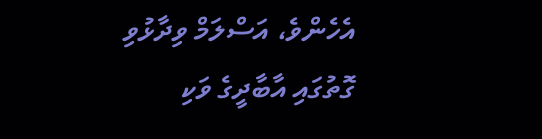އެހެންވެ، އަސްލަމް ވިދާޅުވި ގޮތުގައި އާބާދީގެ ވަކި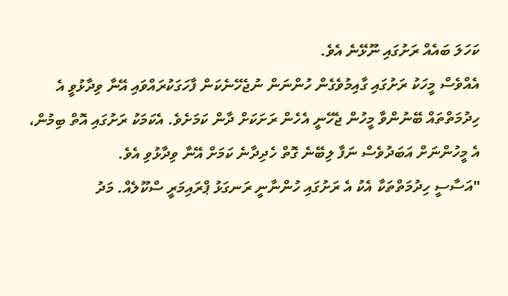ކަހަލަ ބައެއް ރަށުގައި ނޫޅޭނެ އެވެ.
އެއްވެސް މީހަކު ރަށުގައި ގާއިމުވެގެން ހުންނަން ނުޖެހޭނެކަން ފާހަގަކުރައްވައި އޭނާ ވިދާޅުވީ އެ ހިދުމަތްތައް ބޭނުންވާ މީހުން ޖެހޭނީ އެހެން ރަށަކަށް ދާން ކަމަށެވެ. އެކަމަކު ރަށުގައި އޮތް ބިމުން، އެ މީހުންނަށް އަބަދުވެސް ނަފާ ލިބޭނެ ގޮތް ހެދިދާނެ ކަމަށް އޭނާ ވިދާޅުވި އެވެ.
"އަސާސީ ހިދުމަތްތަކާ އެކު އެ ރަށުގައި ހުންނާނީ ރަނގަޅު ޕްރައިމަރީ ސްކޫލެއް. މަދު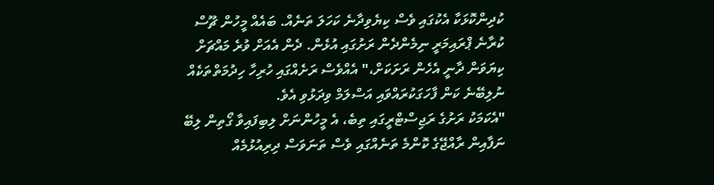ކުދިންކޮޅަކާ އެކުގައި ވެސް ކިޔެވިދާނެ ކަހަލަ ތަނެއް. ބައެއް މީހުން ޗޫސް ކުރާނެ ޕްރައިމަރީ ނިމެންދެން ރަށުގައި އުޅެން. ދެން އެއަށް ވުރެ މައްޗަށް ކިޔަވަން ދާނީ އެހެން ރަށަކަށް،" އެއްވެސް ރަށެއްގައި ހުރިހާ ހިދުމަތްތަކެއް ނުލިބޭނެ ކަން ފާހަގަކުރައްވައި އަސްލަމް ވިދަޅުވި އެވެ.
"އެކަމަކު ރަށުގެ ރަޖިސްޓްރީގައި ތިބެ، އެ މީހުންނަށް ލިބިފައިވާ ގޯތިން ލިބޭ ނަފާއިން ރާއްޖޭގެ ކޮންމެ ތަނެއްގައި ވެސް ތަނަވަސް ދިރިއުޅުމެއް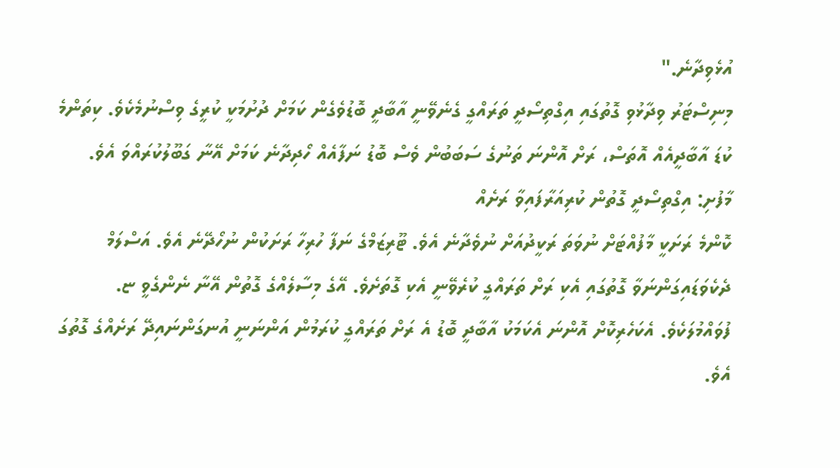އުޅެވިދާނެ."
މިނިސްޓަރު ވިދާޅުވި ގޮތުގައި އިގްތިސޯދީ ތަރައްގީ ގެނެވޭނީ އާބާދީ ބޮޑުވެގެން ކަމަށް ދުށުމަކީ ކުރީގެ ވިސްނުމެކެވެ. ކިތަންމެ ކުޑަ އާބާދީއެއް އޮތަސް، ރަށް އޮންނަ ތަނުގެ ސަބަބުން ވެސް ބޮޑު ނަފާއެއް ހޯދިދާނެ ކަމަށް އޭނާ ގަބޫލުކުރައްވަ އެވެ.
މާފުށި: އިގްތިސޯދީ ގޮތުން ކުރިއަރާފައިވާ ރަށެއް
ކޮންމެ ރަށަކީ މާފުއްޓަށް ނުވަތަ ރަކީދުއަށް ނުވެދާނެ އެވެ. ޓޫރިޒަމްގެ ނަފާ ހުރިހާ ރަށަކުން ނުހޯދޭނެ އެވެ. އަސްލަމް ދެކެވަޑައިގަންނަވާ ގޮތުގައި އެކި ރަށް ތަރައްގީ ކުރެވޭނީ އެކި ގޮތަށެވެ. އޭގެ މިސާލެއްގެ ގޮތުން އޭނާ ނެންގެވީ ޏ. ފުވައްމުލަކެވެ. އެކަހެރިކޮށް އޮންނަ އެކަމަކު އާބާދީ ބޮޑު އެ ރަށް ތަރައްގީ ކުރަމުން އަންނަނީ އުނގަންނައިދޭ ރަށެއްގެ ގޮތުގަ އެވެ.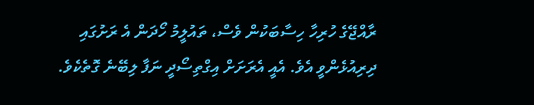ރާއްޖޭގެ ހުރިހާ ހިސާބަކުން ވެސް، ތައުލީމު ހޯދަން އެ ރަށުގައި ދިރިއުޅެންވީ އެވެ. އެއީ އެރަށަށް އިގްތިސޯދީ ނަފާ ލިބޭނެ ގޮތެކެވެ.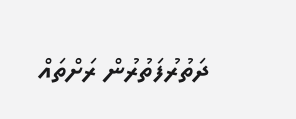ދަތުރުފަތުރުން ރަށްތައް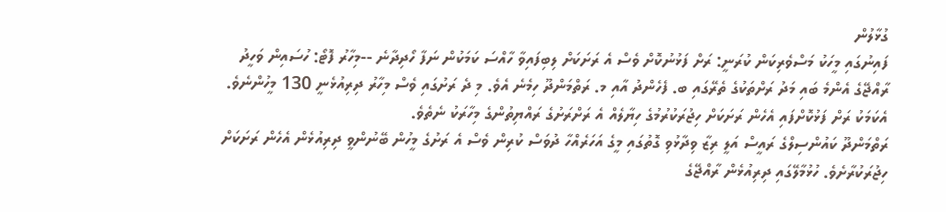ގުޅާލުން
ފައިނުގައި މީހަކު މަސްވެރިކަން ކުރަނީ: ރަށް ފަޅުނުކޮށް ވެސް އެ ރަށަކަށް ލިބިފައިވާ ހާއްސަ ކަމަކުން ނަފާ ހޯދިދާނެ --މިހާރު ފޮޓޯ: ހުސައިން ވަހީދު
ރާއްޖޭގެ އެންމެ ބައި މަދު ރަށްތަކުގެ ތެރޭގައި ބ. ފެހެންދު އާއި މ. ރަތްމަންދޫ ހިމެނެ އެވެ. މި ދެ ރަށުގައި ވެސް މިހާރު ދިރިއުޅެނީ 130 މީހުންނެވެ. އެކަމަކު ރަށް ފަޅުކޮށްފައި އެހެން ރަށަކަށް ހިޖުރަކުރުމުގެ ހިޔާލެއް އެ ރަށްރަށުގެ ރައްޔިތުންގެ މިހާރަކު ނެތެވެ.
ރަތްމަންދޫ ކައުންސިލްގެ ރައީސް އަލީ ރިޒާ ވިދާޅުވި ގޮތުގައި މީގެ އަހަރެއްހާ ދުވަސް ކުރިން ވެސް އެ ރަށުގެ މީހުން ބޭނުންވީ ދިރިއުޅެން އެހެން ރަށަކަށް ހިޖުރަކުރާށެވެ. ހުޅުމާލޭގައި ދިރިއުޅެން ރާއްޖޭގެ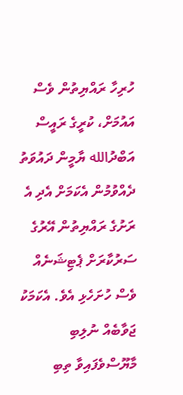ހުރިހާ ރައްޔިތުން ވެސް އައުމަށް، ކުރީގެ ރައީސް އަބްދުالله ޔާމީން ދައުވަތު ދެއްވުމުން އެކަމަށް އެދި އެ ރަށުގެ ރައްޔިތުން އޭރުގެ ސަރުކާރަށް ޕެޓިޝަނެއް ވެސް ހުށަހެޅި އެވެ. އެކަމަކު ޖަވާބެއް ނުލިބި މާޔޫސްވެފައިވާ ތިބި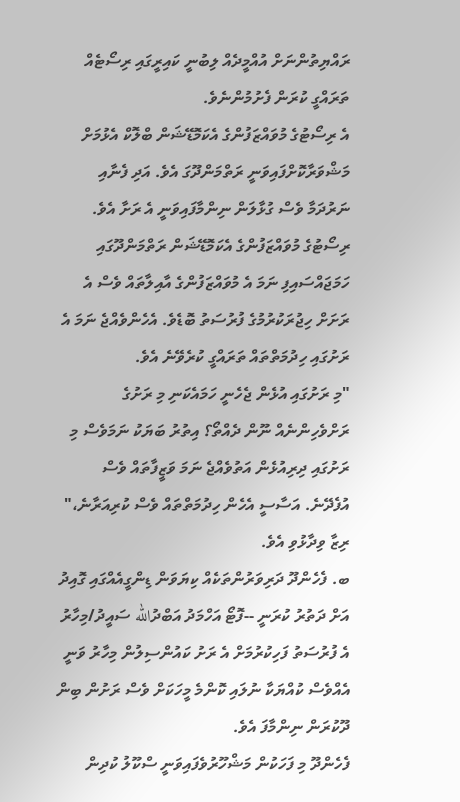ރައްޔިތުންނަށް އުއްމީދެއް ލިބުނީ ކައިރީގައި ރިސޯޓެއް ތަރައްގީ ކުރަން ފެށުމުންނެވެ.
އެ ރިސޯޓުގެ މުވައްޒަފުންގެ އެކަމޮޑޭޝަން ބްލޮކް އެޅުމަށް މަޝްވަރާކޮށްފައިވަނީ ރަތްމަންދޫގަ އެވެ. އަދި ފެނާއި ނަރުދަމާ ވެސް ގުޅާލަން ނިންމާފައިވަނީ އެ ރަށާ އެވެ. ރިސޯޓުގެ މުވައްޒަފުންގެ އެކަމޮޑޭޝަން ރަތްމަންދޫގައި ހަމަޖައްސައިފި ނަމަ އެ މުވައްޒަފުންގެ އާއިލާތައް ވެސް އެ ރަށަށް ހިޖުރަކުރުމުގެ ފުރުސަތު ބޮޑެވެ. އެހެންވެއްޖެ ނަމަ އެ ރަށުގައި ހިދުމަތްތައް ތަރައްގީ ކުރެވޭނެ އެވެ.
"މި ރަށުގައި އުޅެން ޖެހެނީ ހަމައެކަނި މި ރަށުގެ ރަށްވެހިންނެއް ނޫން ދެއްތޯ؟ އިތުރު ބަޔަކު ނަމަވެސް މި ރަށުގައި ދިރިއުޅެން އަތުވެއްޖެ ނަމަ ވަޒީފާތައް ވެސް އުފެދޭނެ. އަސާސީ އެހެން ހިދުމަތްތައް ވެސް ކުރިއަރާނެ،" ރިޒާ ވިދާޅުވި އެވެ.
ބ. ފެހެންދޫ ދަރިވަރުންތަކެއް ކިޔަވަން ޑިންގީއެއްގައި ގޮއިދު އަށް ދަތުރު ކުރަނީ --ފޮޓޯ އަހްމަދު އަބްދުالله ސައީދު/މިހާރު
އެ ފުރުސަތު ފަހިކުރުމަށް އެ ރަށު ކައުންސިލުން މިހާރު ވަނީ އެއްވެސް ކުއްޔަކާ ނުލައި ކޮންމެ މީހަކަށް ވެސް ރަށުން ބިން ދޫކުރަން ނިންމާފަ އެވެ.
ފެހެންދޫ މި ފަހަކުން މަޝްހޫރުވެފައިވަނީ ސްކޫލު ކުދިން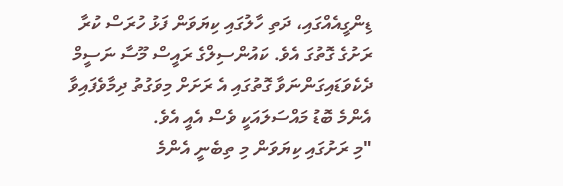ޑިންގީއެއްގައި، ދަތި ހާލުގައި ކިޔަވަން ފަޅު ހުރަސް ކުރާ ރަށުގެ ގޮތުގަ އެވެ. ކައުންސިލްގެ ރައީސް މޫސާ ނަސީމް ދެކެވަޑައިގަންނަވާ ގޮތުގައި އެ ރަށަށް މިވަގުތު ދިމާވެފައިވާ އެންމެ ބޮޑު މައްސަލައަކީ ވެސް އެއީ އެވެ.
"މި ރަށުގައި ކިޔަވަން މި ތިބެނީ އެންމެ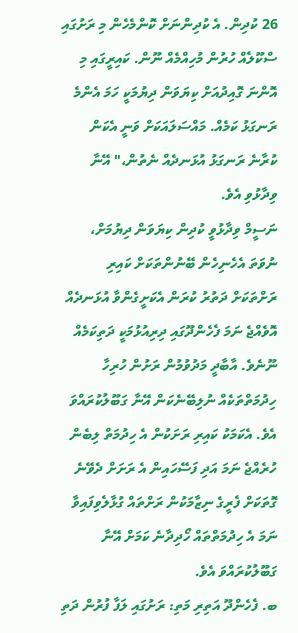26 ކުދިން. އެ ކުދިންނަށް ކޮންމެހެން މި ރަށުގައި ސްކޫލެއް ހުރުން މުހިއްމެއް ނޫން. ކައިރީގައި މި އޮންނަ ގޮއިދުއަށް ކިޔަވަން ދިޔުމަކީ ހަމަ އެންމެ ރަނގަޅު ކަމެއް. މައްސަލައަކަށް ވަނީ އެކަން ކުރާނެ ރަނގަޅު އުޅަނދެއް ނެތުން،" އޭނާ ވިދާޅުވި އެވެ.
ނަސީމް ވިދާޅުވީ ކުދިން ކިޔަވަން ދިޔުމަށް، ނުވަތަ އެހެނިހެން ބޭނުންތަކަށް ކައިރި ރަށްތަކަށް ދަތުރު ކުރަން އެކަށީގެންވާ އުޅަނދެއް އޮވެއްޖެ ނަމަ ފެހެންދޫގައި ދިރިއުޅުމަކީ ދަތިކަމެއް ނޫނެވެ. އާބާދީ މަދުވުމުން ރަށުން ހުރިހާ ހިދުމަތްތަކެއް ނުލިބޭނެކަން އޭނާ ގަބޫލުކުރައްވަ އެވެ. އެކަމަކު ކައިރި ރަށަކުން އެ ހިދުމަތް ލިބެން ހުރެއްޖެ ނަމަ އަދި ފަސޭހައިން އެ ރަށަށް ދެވޭނެ ގޮތަކަށް ފެރީގެ ނިޒާމަކުން ރަށްތައް ގުޅާލެވިފައިވާ ނަމަ އެ ހިދުމަތްތައް ހޯދިދާނެ ކަމަށް އޭނާ ގަބޫލުކުރައްވަ އެވެ.
ބ. ފެހެންދޫ އަތިރި މަތި: ރަށުގައި ލަފާ ފުރުން ދަތި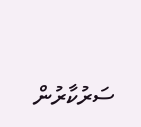ސަރުކާރުން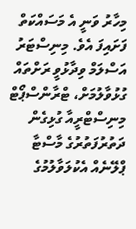މިހާރު ވަނީ އެ މަސައްކަތް ފަށައިފަ އެވެ. މިނިސްޓަރު އަސްލަމް ވިދާޅުވީ ރަށްތައް ގުޅުވާލުމަށް، ޓްރާންސްޕޯޓް މިނިސްޓްރީއާ ގުޅިގެން ދަތުރުފަތުރުގެ މާސްޓާ ޕްލޭނެއް އެކުލަވާލުމުގެ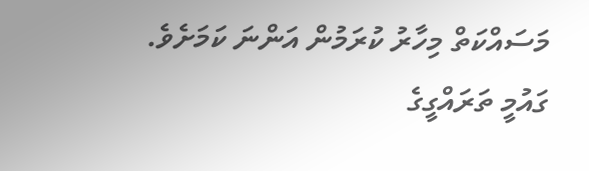މަސައްކަތް މިހާރު ކުރަމުން އަންނަ ކަމަށެވެ. ގައުމީ ތަރައްގީގެ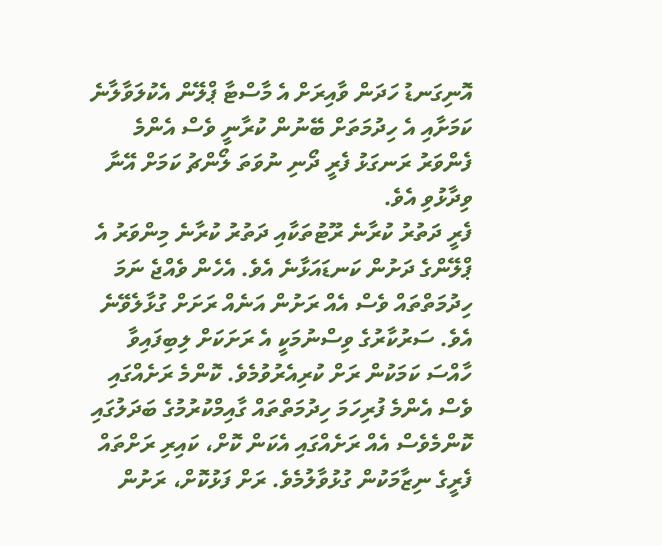އޮނިގަނޑު ހަދަން ވާއިރަށް އެ މާސްޓާ ޕްލޭން އެކުލަވާލާނެ ކަމަށާއި އެ ހިދުމަތަށް ބޭނުން ކުރާނީ ވެސް އެންމެ ފެންވަރު ރަނގަޅު ފެރީ ދޯނި ނުވަތަ ލޯންޗު ކަމަށް އޭނާ ވިދާޅުވި އެވެ.
ފެރީ ދަތުރު ކުރާނެ ރޫޓުތަކާއި ދަތުރު ކުރާނެ މިންވަރު އެ ޕްލޭންގެ ދަށުން ކަނޑައަޅާނެ އެވެ. އެހެން ވެއްޖެ ނަމަ ހިދުމަތްތައް ވެސް އެއް ރަށުން އަނެއް ރަށަށް ގުޅާލެވޭނެ އެވެ. ސަރުކާރުގެ ވިސްނުމަކީ އެ ރަށަކަށް ލިބިފައިވާ ހާއްސަ ކަމަކުން ރަށް ކުރިއެރުވުމެވެ. ކޮންމެ ރަށެއްގައި ވެސް އެންމެ ފުރިހަމަ ހިދުމަތްތައް ގާއިމްކުރުމުގެ ބަދަލުގައި ކޮންމެވެސް އެއް ރަށެއްގައި އެކަން ކޮށް، ކައިރި ރަށްތައް ފެރީގެ ނިޒާމަކުން ގުޅުވާލުމެވެ. ރަށް ފަޅުކޮށް، ރަށުން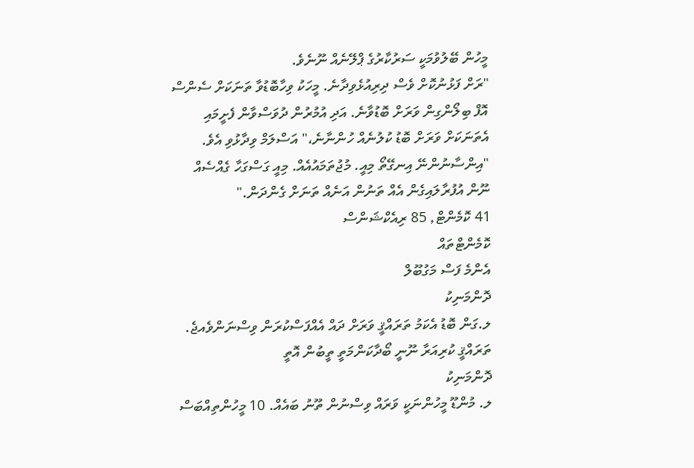މީހުން ބޭލުވުމަކީ ސަރުކާރުގެ ޕްލޭނެއް ނޫނެވެ.
"ރަށް ފަޅުނުކޮށް ވެސް ދިރިއުޅެވިދާނެ. މީހަކު ވިހާބޮޑުވާ ތަނަކަށް ސެންސް އޮފް ބިލޯންގިން ވަރަށް ބޮޑުވާނެ. އަދި އުމުރުން ދުވަސްވާން ފެށީމައި އެތަނަކަށް ވަރަށް ބޮޑު ކުލުނެއް ހުންނާނެ،" އަސްލަމް ވިދާޅުވި އެވެ.
"އިންސާނުންނޭ އިނގޭތޯ މިއީ. މުޖުތަމައުއެއް. މިއީ ގަސްގަހާ ގެއްސެއް ނޫން އުފުރާލައިގެން އެއް ތަނުން އަނެއް ތަނަށް ގެންދަން."
41 ކޮމެންޓް, 85 ރިއެކްޝަންސް
ކޮމެންޓްތައް
އެންމެ ފަސް މަގުބޫލް
ދޮންމަނިކު
ލ.ގަން ބޮޑު އެކަމު ތަރައްޤީ ވަރަށް ދައް އެއްފަސްކުރަން ވިސްނަންވެއޖެ. ތަރައްޤީ ކުރިއަރާ ނޫނީ ބޯދާކަންމަތީ ތީބުން އޮތީ
ދޮންމަނިކު
ލ. މުންޑޫ މީހުންނަކީ ވަރައް ވިސްނުން ތޫނު ބައެއް. 10 މީހުންތިއްބަސް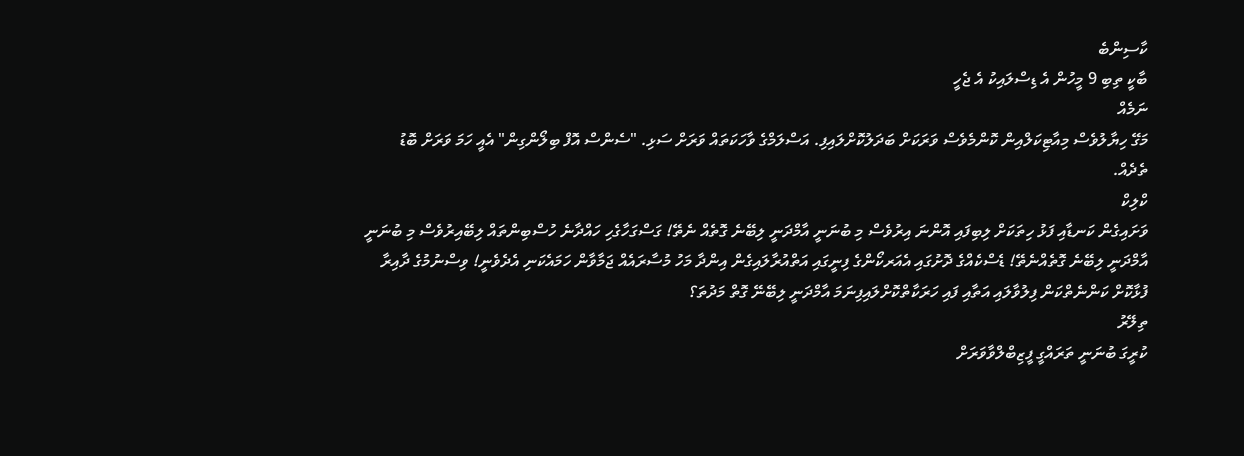ކާސިންބެ
ބާކީ ތިބި 9 މީހުން އެ ޑިސްލައިކު އެ ޖެހީ
ނަމެއް
މަގޭ ހިޔާލުވެސް މިއާޓިކަލްއިން ކޮންމެވެސް ވަރަކަށް ބަދަލުކޮށްލައިފި. އަސްލަމްގެ ވާހަކަތައް ވަރަށް ސަޅި. "ސެންސް އޮފް ބިލޯންގިން" އެއީ ހަމަ ވަރަށް ބޮޑު ތެދެއް.
ކްލިކް
ވަށައިގެން ކަނޑާއި ފަޅު ހިތަކަށް ލިބިފައި އޮންނަ އިރުވެސް މި ބުނަނީ އާމްދަނީ ލިބޭނެ ގޮތެއް ނެތޭ! ގަސްގަހާގެހި ހައްދާނެ ހުސްބިންތައް ލިބޭއިރުވެސް މި ބުނަނީ އާމްދަނީ ލިބޭނެ ގޮތެއްނެތޭ! ޑެސްކެއްގެ ދޮށުގައި އެއަރކޯންގެ ފިނީގައި އަތްއުރާލައިގެން އިންދާ މަހު މުސާރައެއް ޖަމާވާން ހަމައެކަނި އެދެވެނީ! ވިސްނުމުގެ ދާއިރާ ފުޅާކޮށް ކަންނެތްކަން ފިލުވާލައި އަތާއި ފައި ހަރަކާތްކޮށްލައިފިނަމަ އާމްދަނީ ލިބޭނޭ ގޮތް މަދުތަ؟
ތިލޭރު
ކުރީގަ ބުނަނީ ތަރައްގީ ފީޒިބްލްވާވަރަށް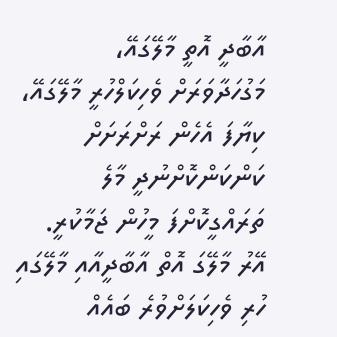އާބާދީ އޮތީ މާލޭގައޭ، މަގުހަދާވަރަށް ވެހިކަލްހުރީ މާލޭގައޭ، ކިޔާފަ އެހެން ރަށްރަށަށް ކަންކަންކޮށްނުދީ މާލެ ތަރައްގީކޮށްފަ މީހުން ޖަމާކުރީ. އޭރު މާލޭގަ އޮތް އާބާދީއާއި މާލޭގައި ހުރި ވެހިކަލަށްވުރެ ބައެއް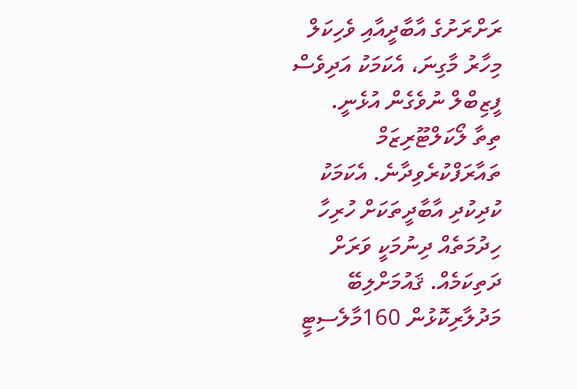ރަށްރަށުގެ އާބާދީއާއި ވެހިކަލް މިހާރު މާގިނަ، އެކަމަކު އަދިވެސް ފީޒިބްލް ނުވެގެން އުޅެނީ.
ތިތާ ލޯކަލްޓޫރިޒަމް ތައާރަފްކުރެވިދާނެ. އެކަމަކު ކުދިކުދި އާބާދީތަކަށް ހުރިހާ ހިދުމަތެއް ދިނުމަކީ ވަރަށް ދަތިކަމެއް. ޤައުމަށްލިބޭ މަދުލާރިކޮޅުން 160މާލެސިޓީ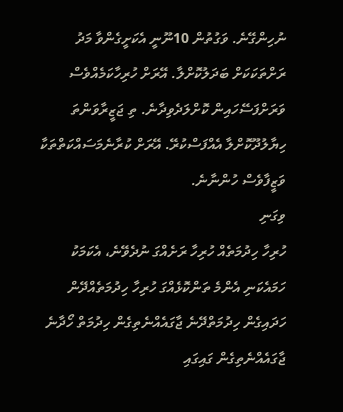ނުހިންގޭނެ. ވަގުތުން 10ނޫނީ އެކަށީގެންވާ މަދު ރަށްތަކަކަށް ބަދަލުކޮށްލާ. އޭރަށް ހުރިހާކަމެއްވެސް ވަރަށްފަސޭހައިން ކޮށްލަދެވިދާނެ. ތި ޖަޒީރާވަންތަ ހިޔާލުދޫކޮށްލާ އެއްފަސްކުރޭ. އޭރަށް ކުރާނެމަސައްކަތްތަކާ ވަޒީފާވެސް ހުންނާނެ.
ވިގަނި
ހުރިހާ ހިދުމަތެއް ހުރިހާ ރަށެއްގަ ނުދެވޭނެ، އެކަމަކު ހަމައެކަނި އެންމެ ތަންކޮޅެއްގަ ހުރިހާ ހިދުމަތެއްދޭން ހަދައިގެން ހިދުމަތްދޭނެ ޖާގައެއްނެތިގެން ހިދުމަތް ހޯދާނެ ޖާގައެއްނެތިގެން ގައިގައި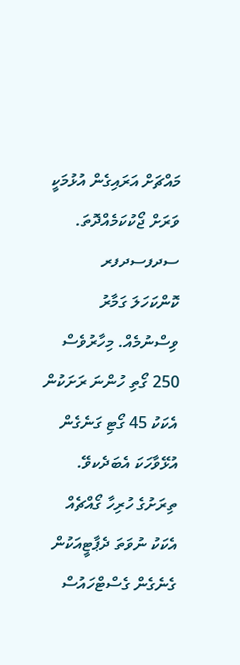މައްޗަށް އަރައިގެން އުޅުމަކީ ވަރަށް ޖޯކުކަމެއްދޮތަ.
ސދފސދފރ
ކޮންކަހަލަ ގަމާރު ވިސްނުމެއް. މިހާރުވެސް 250 ގޯތި ހުންނަ ރަށަކުން އެކަކު 45 ގޯޓި ގަނެގެން އުޅޭވާހަކަ އެބަދެކވޭ. ތިރަށުގެ ހުރިހާ ގޯއްޗެއް އެކަކު ނުވަތަ ދެޕާޓީއަކުން ގެނެގެން ގެސްޓްހައުސް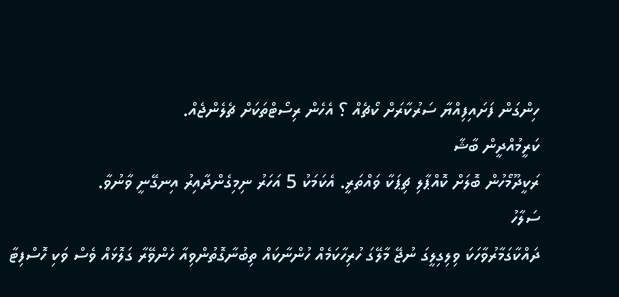ހިންގަން ފަށައިފިއްޔާ ސަރުކާރަށް ކޯޗެއް ؟ އެހެން ރިސޯޓްތަކަށް ޗެލެންޖެއް.
ކަރީމުއްދީން ބާޝާ
ރަކީދޫމޯހުން ބޮލަށް ކޮއްޕާލި ޗިޕަކާ ވައްތަރީ. އެކަމަކު 5 އަހަރު ނިމިގެންދާއިރު އިނގޭނީ ވާނުވާ.
ސަލާހު
ދައްކާގަމާރުވާހަކަ ވިލިގިލީގަ ނުޖޭ މާލޭގަ ހުރިހާކަމެއް ހުންނާކައް ތިބުނާގޮތުންވިއާ ހެންވޭރާ ގަލޮޅައް ވެސް ވަކި ހޮސްފިޓާ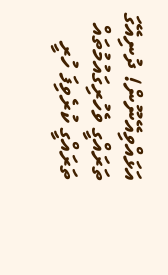އަޅައްވިއޭނޫން! ދުނިއޭގަ ތަރައްގީ ވެހުރިގައުމުތައް ތަރައްގީ ކުރެވިފަ ހުރީ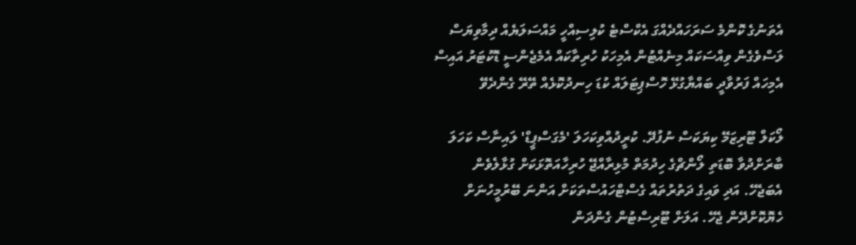އެތަނުގެ ކޮންމެ ސަރަހައްދެއްގަ އެކްސްޓެ ކުލިސިއްހީ މައްސަލަޔެއް ދިމާވިޔަސް ލަސްވެގެން ވިއްސަކައް މިނެއްޓުން އެމިހަކު ހުރިތާކައް އެމެޖެންސީ ޑޮކުޓަރު އައިސް އެމިހައް ފަރުވާދީ ބައްޔާގުޅޭ ހޮސްޕިޓަލައް ކުޑަ ހިނދުކޮޅެއް ތޭރޭ ގެންދެވޭ

ލޯކަލް ޓޫރިޒަމޭ ކިޔަކަސް ނުފުދޭ. ކުރީދުއްވިކަހަލަ 'މެގަސްޕީޑް' ލައިނާސް ކަހަލަ ބާރަށްދުވާ ބޮޑަތި ލޯންޗްގެ ހިދުމަތް މުޅިރާއްޖޭ ހުރިހާއަތޮޅަކަށް ގުޅާލެވެން އެބަޖެހޭ. އަދި ވައިގެ ދަތުރުތައް ގެސްޓްހައުސްތަކަށް އަންނަ ބޭރުމީހުނަށް ހެޔޮކޮށްދޭން ޖެހޭ. އަލަށް ޓޫރިސްޓުން ގެންދަން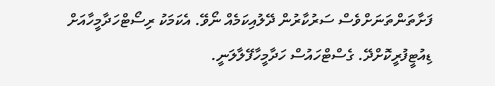ފަށާތަންތަނަށްވެސް ސަރުކާރުން ދޭލުއިކަމެއް ނޯވޭ. އެކަމަކު ރިސޯޓްހަދާމީހާއަށް ޑިއުޓީފުރީކޮށްދޭ. ގެސްޓްހައުސް ހަދާމީހާފޭލާލަނީ.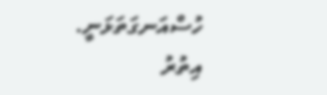ހުސްއަނގަތަޅަނީ.
އިތުރު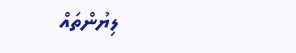ލިޔުންތައް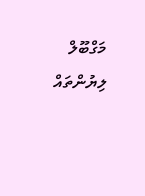މަގްބޫލް ލިޔުންތައް